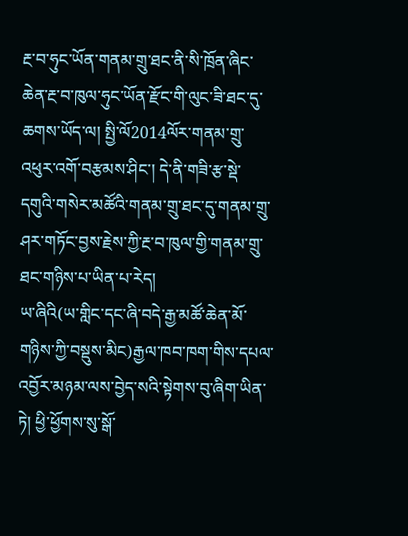རྔ་བ་ཧུང་ཡོན་གནམ་གྲུ་ཐང་ནི་སི་ཁྲོན་ཞིང་ཆེན་རྔ་བ་ཁུལ་ཧུང་ཡོན་རྫོང་གི་ལུང་ཟི་ཐང་དུ་ཆགས་ཡོད་ལ། སྤྱི་ལོ2014ལོར་གནམ་གྲུ་འཕུར་འགོ་བརྩམས་ཤིང་། དེ་ནི་གཟི་རྩ་སྡེ་དགུའི་གསེར་མཚོའི་གནམ་གྲུ་ཐང་དུ་གནམ་གྲུ་ཤར་གཏོང་བྱས་རྗེས་ཀྱི་རྔ་བ་ཁུལ་གྱི་གནམ་གྲུ་ཐང་གཉིས་པ་ཡིན་པ་རེད།
ཡ་ཞིའི(ཡ་གླིང་དང་ཞི་བདེ་རྒྱ་མཚོ་ཆེན་མོ་གཉིས་ཀྱི་བསྡུས་མིང)རྒྱལ་ཁབ་ཁག་གིས་དཔལ་འབྱོར་མཉམ་ལས་བྱེད་སའི་སྟེགས་བུ་ཞིག་ཡིན་ཏེ། ཕྱི་ཕྱོགས་སུ་སྒོ་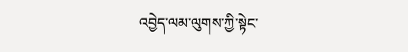འབྱེད་ལམ་ལུགས་ཀྱི་སྟེང་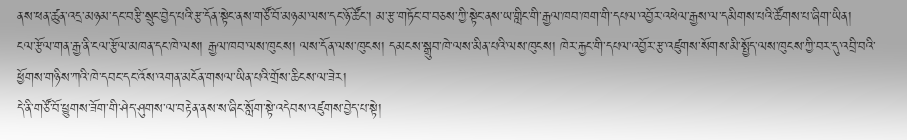ནས་ཕན་ཚུན་འདྲ་མཉམ་དང་བརྩི་སྲུང་བྱེད་པའི་རྩ་དོན་སྟེང་ནས་གཙོ་བོ་མཉམ་ལས་དང་ཉོ་ཚོང་། མ་རྩ་གཏོང་བ་བཅས་ཀྱི་སྟེང་ནས་ཡ་གླིང་གི་རྒྱལ་ཁབ་ཁག་གི་དཔལ་འབྱོར་འཕེལ་རྒྱས་ལ་དམིགས་པའི་ཚོགས་པ་ཞིག་ཡིན།
ངལ་རྩོལ་གན་རྒྱ་ནི་ངལ་རྩོལ་མཁན་དང་ཁེ་ལས། རྒྱལ་ཁབ་ལས་ཁུངས། ལས་དོན་ལས་ཁུངས། དམངས་སྒྲུབ་ཁེ་ལས་མིན་པའི་ལས་ཁུངས། ཁེར་རྐྱང་གི་དཔལ་འབྱོར་རྩ་འཛུགས་སོགས་མི་སྤྱོད་ལས་ཁུངས་ཀྱི་བར་དུ་འབྲི་བའི་ཕྱོགས་གཉིས་ཀའི་ཁེ་དབང་དང་འོས་འགན་མངོན་གསལ་ཡིན་པའི་གྲོས་ཆིངས་ལ་ཟེར།
དེ་ནི་གཙོ་བོ་ཕྱུགས་ཟོག་གི་ཤེད་ཤུགས་ལ་བརྟེན་ནས་ས་ཞིང་སློག་སྟེ་འདེབས་འཛུགས་བྱེད་པ་སྟེ།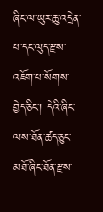ཞིང་ལ་ཡུར་ཆུ་འདྲེན་པ་དང་ལུད་རྫས་འཇོག་པ་སོགས་བྱེད་ཅིང་། དེའི་ཞིང་ལས་ཐོན་ཚད་ཅུང་མཐོ་ཞིང་ཐོན་རྫས་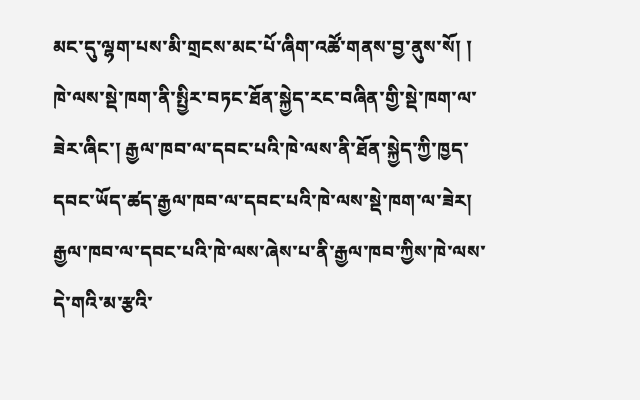མང་དུ་ལྷག་པས་མི་གྲངས་མང་པོ་ཞིག་འཚོ་གནས་བྱ་ནུས་སོ། །
ཁེ་ལས་སྡེ་ཁག་ནི་སྤྱིར་བཏང་ཐོན་སྐྱེད་རང་བཞིན་གྱི་སྡེ་ཁག་ལ་ཟེར་ཞིང་། རྒྱལ་ཁབ་ལ་དབང་པའི་ཁེ་ལས་ནི་ཐོན་སྐྱེད་ཀྱི་ཁྱད་དབང་ཡོད་ཚད་རྒྱལ་ཁབ་ལ་དབང་པའི་ཁེ་ལས་སྡེ་ཁག་ལ་ཟེར། རྒྱལ་ཁབ་ལ་དབང་པའི་ཁེ་ལས་ཞེས་པ་ནི་རྒྱལ་ཁབ་ཀྱིས་ཁེ་ལས་དེ་གའི་མ་རྩའི་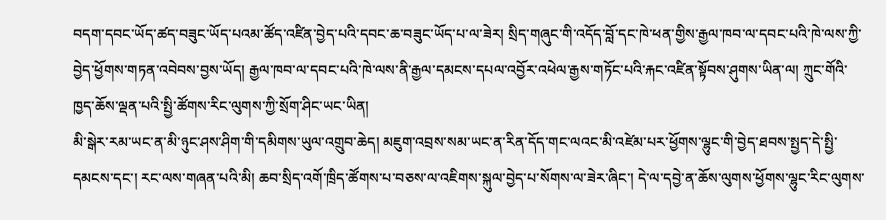བདག་དབང་ཡོད་ཚད་བཟུང་ཡོད་པའམ་ཚོད་འཛིན་བྱེད་པའི་དབང་ཆ་བཟུང་ཡོད་པ་ལ་ཟེར། སྲིད་གཞུང་གི་འདོད་བློ་དང་ཁེ་ཕན་གྱིས་རྒྱལ་ཁབ་ལ་དབང་པའི་ཁེ་ལས་ཀྱི་བྱེད་ཕྱོགས་གཏན་འབེབས་བྱས་ཡོད། རྒྱལ་ཁབ་ལ་དབང་པའི་ཁེ་ལས་ནི་རྒྱལ་དམངས་དཔལ་འབྱོར་འཕེལ་རྒྱས་གཏོང་པའི་རྐང་འཛིན་སྟོབས་ཤུགས་ཡིན་ལ། ཀྲུང་གོའི་ཁྱད་ཆོས་ལྡན་པའི་སྤྱི་ཚོགས་རིང་ལུགས་ཀྱི་སྲོག་ཤིང་ཡང་ཡིན།
མི་སྒེར་རམ་ཡང་ན་མི་ཉུང་ཤས་ཤིག་གི་དམིགས་ཡུལ་འགྲུབ་ཆེད། མཇུག་འབྲས་སམ་ཡང་ན་རིན་དོད་གང་ལའང་མི་འཛེམ་པར་ཕྱོགས་ལྷུང་གི་བྱེད་ཐབས་སྤྱད་དེ་སྤྱི་དམངས་དང་། རང་ལས་གཞན་པའི་མི། ཆབ་སྲིད་འགོ་ཁྲིད་ཚོགས་པ་བཅས་ལ་འཇིགས་སྐུལ་བྱེད་པ་སོགས་ལ་ཟེར་ཞིང་། དེ་ལ་དབྱེ་ན་ཆོས་ལུགས་ཕྱོགས་ལྷུང་རིང་ལུགས་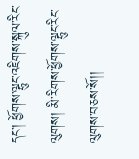དང་། ཕྱོགས་ལྷུང་འཇིགས་སྐུལ་རིང་ལུགས། མི་རིགས་ཕྱོགས་ལྷུང་རིང་ལུགས་བཅས་སོ།།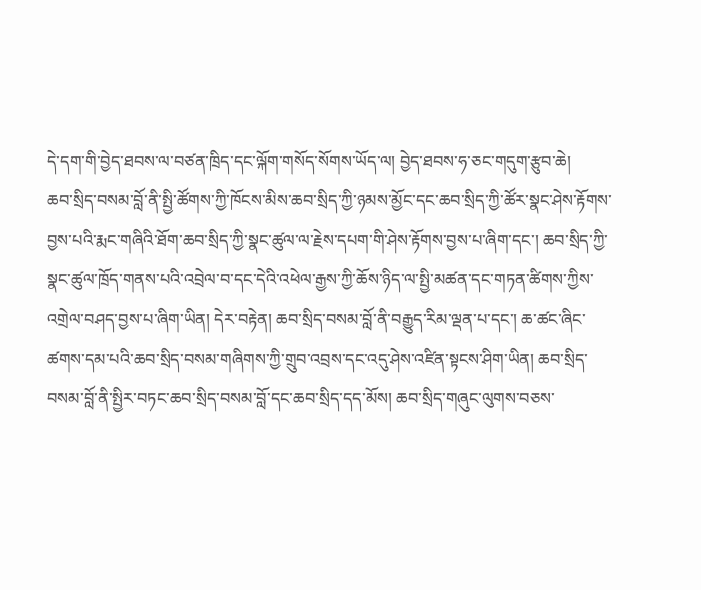དེ་དག་གི་བྱེད་ཐབས་ལ་བཙན་ཁྲིད་དང་ལྐོག་གསོད་སོགས་ཡོད་ལ། བྱེད་ཐབས་ཧ་ཅང་གདུག་རྩུབ་ཆེ།
ཆབ་སྲིད་བསམ་བློ་ནི་སྤྱི་ཚོགས་ཀྱི་ཁོངས་མིས་ཆབ་སྲིད་ཀྱི་ཉམས་མྱོང་དང་ཆབ་སྲིད་ཀྱི་ཚོར་སྣང་ཤེས་རྟོགས་བྱས་པའི་རྨང་གཞིའི་ཐོག་ཆབ་སྲིད་ཀྱི་སྣང་ཚུལ་ལ་རྗེས་དཔག་གི་ཤེས་རྟོགས་བྱས་པ་ཞིག་དང་། ཆབ་སྲིད་ཀྱི་སྣང་ཚུལ་ཁྲོད་གནས་པའི་འབྲེལ་བ་དང་དེའི་འཕེལ་རྒྱས་ཀྱི་ཆོས་ཉིད་ལ་སྤྱི་མཚན་དང་གཏན་ཚིགས་ཀྱིས་འགྲེལ་བཤད་བྱས་པ་ཞིག་ཡིན། དེར་བརྟེན། ཆབ་སྲིད་བསམ་བློ་ནི་བརྒྱུད་རིམ་ལྡན་པ་དང་། ཆ་ཚང་ཞིང་ཚགས་དམ་པའི་ཆབ་སྲིད་བསམ་གཞིགས་ཀྱི་གྲུབ་འབྲས་དང་འདུ་ཤེས་འཛིན་སྟངས་ཤིག་ཡིན། ཆབ་སྲིད་བསམ་བློ་ནི་སྤྱིར་བཏང་ཆབ་སྲིད་བསམ་བློ་དང་ཆབ་སྲིད་དད་མོས། ཆབ་སྲིད་གཞུང་ལུགས་བཅས་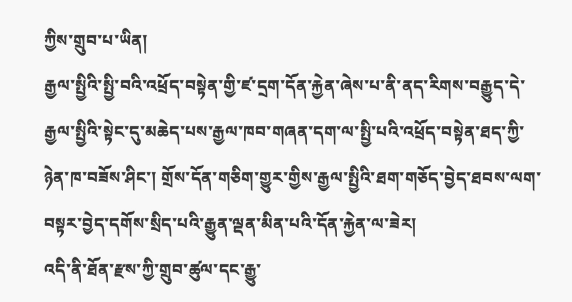ཀྱིས་གྲུབ་པ་ཡིན།
རྒྱལ་སྤྱིའི་སྤྱི་བའི་འཕྲོད་བསྟེན་གྱི་ཛ་དྲག་དོན་རྐྱེན་ཞེས་པ་ནི་ནད་རིགས་བརྒྱུད་དེ་རྒྱལ་སྤྱིའི་སྟེང་དུ་མཆེད་པས་རྒྱལ་ཁབ་གཞན་དག་ལ་སྤྱི་པའི་འཕྲོད་བསྟེན་ཐད་ཀྱི་ཉེན་ཁ་བཟོས་ཤིང་། གྲོས་དོན་གཅིག་གྱུར་གྱིས་རྒྱལ་སྤྱིའི་ཐག་གཅོད་བྱེད་ཐབས་ལག་བསྟར་བྱེད་དགོས་སྲིད་པའི་རྒྱུན་ལྡན་མིན་པའི་དོན་རྐྱེན་ལ་ཟེར།
འདི་ནི་ཐོན་རྫས་ཀྱི་གྲུབ་ཚུལ་དང་རྒྱུ་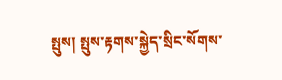སྤུས། སྤུས་རྟགས་སྐྱེད་སྲིང་སོགས་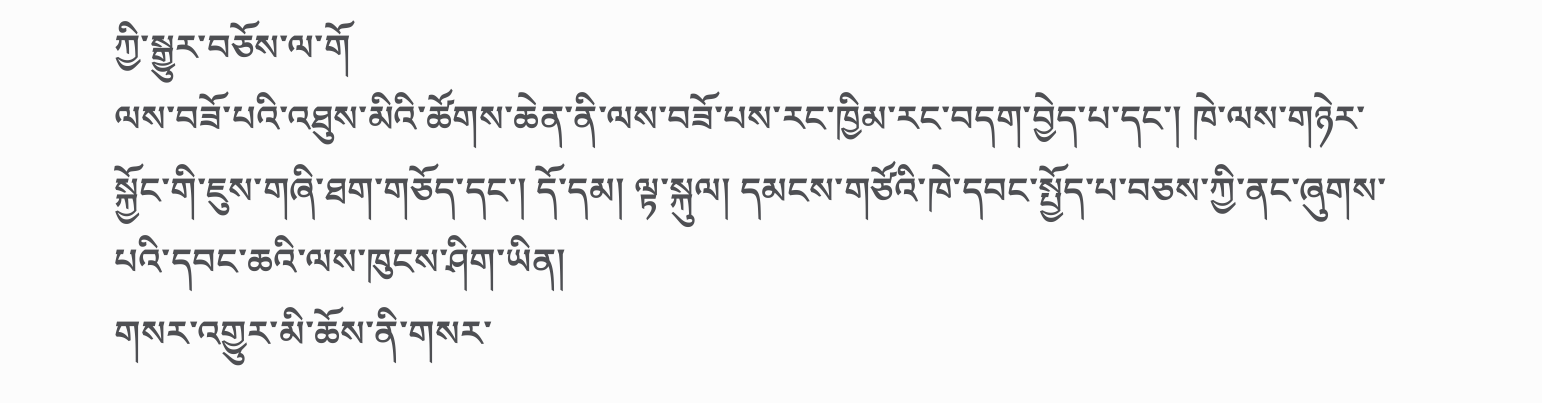ཀྱི་སྒྱུར་བཅོས་ལ་གོ
ལས་བཟོ་པའི་འཐུས་མིའི་ཚོགས་ཆེན་ནི་ལས་བཟོ་པས་རང་ཁྱིམ་རང་བདག་བྱེད་པ་དང་། ཁེ་ལས་གཉེར་སྐྱོང་གི་ཇུས་གཞི་ཐག་གཅོད་དང་། དོ་དམ། ལྟ་སྐུལ། དམངས་གཙོའི་ཁེ་དབང་སྤྱོད་པ་བཅས་ཀྱི་ནང་ཞུགས་པའི་དབང་ཆའི་ལས་ཁུངས་ཤིག་ཡིན།
གསར་འགྱུར་མི་ཆོས་ནི་གསར་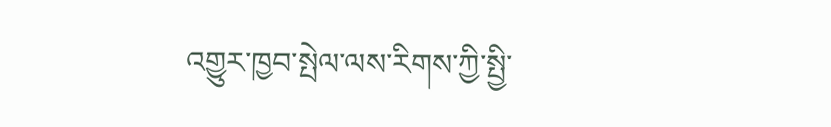འགྱུར་ཁྱབ་སྤེལ་ལས་རིགས་ཀྱི་སྤྱི་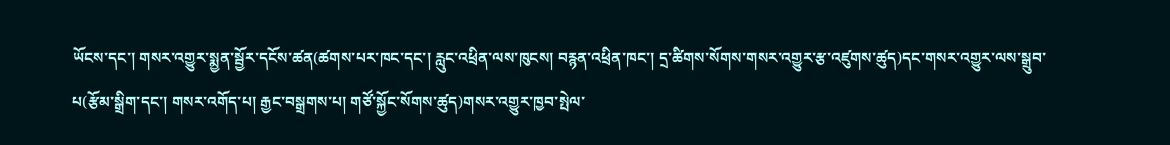ཡོངས་དང་། གསར་འགྱུར་སྨྱན་སྦྱོར་དངོས་ཚན(ཚགས་པར་ཁང་དང་། རླུང་འཕྲིན་ལས་ཁུངས། བརྙན་འཕྲིན་ཁང་། དྲ་ཚིགས་སོགས་གསར་འགྱུར་རྩ་འཛུགས་ཚུད)དང་གསར་འགྱུར་ལས་སྒྲུབ་པ(རྩོམ་སྒྲིག་དང་། གསར་འགོད་པ། རྒྱང་བསྒྲགས་པ། གཙོ་སྐྱོང་སོགས་ཚུད)གསར་འགྱུར་ཁྱབ་སྤེལ་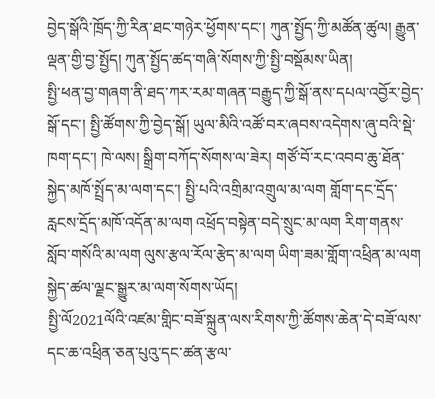བྱེད་སྒོའི་ཁྲོད་ཀྱི་རིན་ཐང་གཉེར་ཕྱོགས་དང་། ཀུན་སྤྱོད་ཀྱི་མཚོན་ཚུལ། རྒྱུན་ལྡན་གྱི་བྱ་སྤྱོད། ཀུན་སྤྱོད་ཚད་གཞི་སོགས་ཀྱི་སྤྱི་བསྡོམས་ཡིན།
སྤྱི་ཕན་བྱ་གཞག་ནི་ཐད་ཀར་རམ་གཞན་བརྒྱུད་ཀྱི་སྒོ་ནས་དཔལ་འབྱོར་བྱེད་སྒོ་དང་། སྤྱི་ཚོགས་ཀྱི་བྱེད་སྒོ། ཡུལ་མིའི་འཚོ་བར་ཞབས་འདེགས་ཞུ་བའི་སྡེ་ཁག་དང་། ཁེ་ལས། སྒྲིག་བཀོད་སོགས་ལ་ཟེར། གཙོ་བོ་རང་འབབ་ཆུ་ཐོན་སྐྱེད་མཁོ་སྤྲོད་མ་ལག་དང་། སྤྱི་པའི་འགྲིམ་འགྲུལ་མ་ལག གློག་དང་དྲོད་རླངས་དྲོད་མཁོ་འདོན་མ་ལག འཕྲོད་བསྟེན་བདེ་སྲུང་མ་ལག རིག་གནས་སློབ་གསོའི་མ་ལག ལུས་རྩལ་རོལ་རྩེད་མ་ལག ཡིག་ཟམ་གློག་འཕྲིན་མ་ལག སྐྱེད་ཚལ་ལྗང་སྒྱུར་མ་ལག་སོགས་ཡོད།
སྤྱི་ལོ2021ལོའི་འཛམ་གླིང་བཟོ་སྐྲུན་ལས་རིགས་ཀྱི་ཚོགས་ཆེན་དེ་བཟོ་ལས་དང་ཆ་འཕྲིན་ཅན་པུའུ་དང་ཚན་རྩལ་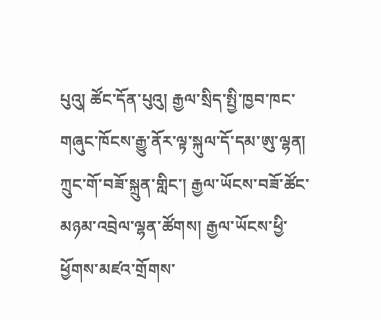པུའུ། ཚོང་དོན་པུའུ། རྒྱལ་སྲིད་སྤྱི་ཁྱབ་ཁང་གཞུང་ཁོངས་རྒྱུ་ནོར་ལྟ་སྐུལ་དོ་དམ་ཨུ་ལྷན། ཀྲུང་གོ་བཟོ་སྐྲུན་གླིང་། རྒྱལ་ཡོངས་བཟོ་ཚོང་མཉམ་འབྲེལ་ལྷན་ཚོགས། རྒྱལ་ཡོངས་ཕྱི་ཕྱོགས་མཛའ་གྲོགས་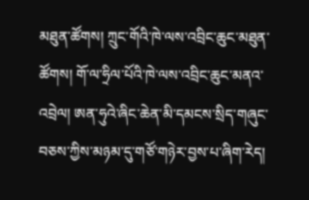མཐུན་ཚོགས། ཀྲུང་གོའི་ཁེ་ལས་འབྲིང་ཆུང་མཐུན་ཚོགས། གོ་ལ་ཧྲིལ་པོའི་ཁེ་ལས་འབྲིང་ཆུང་མནའ་འབྲེལ། ཨན་ཧུའེ་ཞིང་ཆེན་མི་དམངས་སྲིད་གཞུང་བཅས་ཀྱིས་མཉམ་དུ་གཙོ་གཉེར་བྱས་པ་ཞིག་རེད།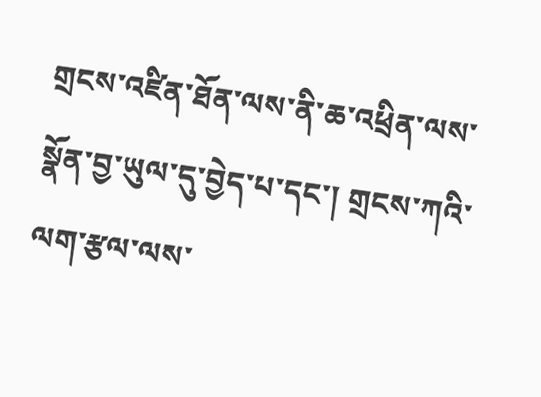གྲངས་འཛིན་ཐོན་ལས་ནི་ཆ་འཕྲིན་ལས་སྣོན་བྱ་ཡུལ་དུ་བྱེད་པ་དང་། གྲངས་ཀའི་ལག་རྩལ་ལས་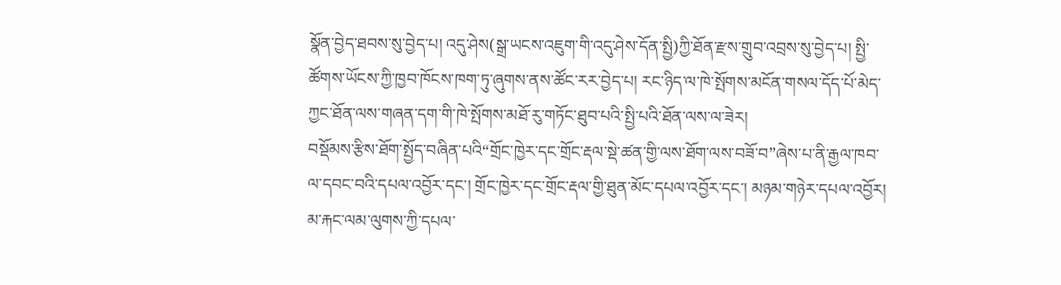སྣོན་བྱེད་ཐབས་སུ་བྱེད་པ། འདུ་ཤེས(སྒྲ་ཡངས་འཇུག་གི་འདུ་ཤེས་དོན་སྤྱི)ཀྱི་ཐོན་རྫས་གྲུབ་འབྲས་སུ་བྱེད་པ། སྤྱི་ཚོགས་ཡོངས་ཀྱི་ཁྱབ་ཁོངས་ཁག་ཏུ་ཞུགས་ནས་ཚོང་རར་བྱེད་པ། རང་ཉིད་ལ་ཁེ་སྤོགས་མངོན་གསལ་དོད་པོ་མེད་ཀྱང་ཐོན་ལས་གཞན་དག་གི་ཁེ་སྤོགས་མཐོ་རུ་གཏོང་ཐུབ་པའི་སྤྱི་པའི་ཐོན་ལས་ལ་ཟེར།
བསྡོམས་རྩིས་ཐོག་སྤྱོད་བཞིན་པའི“གྲོང་ཁྱེར་དང་གྲོང་རྡལ་སྡེ་ཚན་གྱི་ལས་ཐོག་ལས་བཟོ་བ”ཞེས་པ་ནི་རྒྱལ་ཁབ་ལ་དབང་བའི་དཔལ་འབྱོར་དང་། གྲོང་ཁྱེར་དང་གྲོང་རྡལ་གྱི་ཐུན་མོང་དཔལ་འབྱོར་དང་། མཉམ་གཉེར་དཔལ་འབྱོར། མ་རྐང་ལམ་ལུགས་ཀྱི་དཔལ་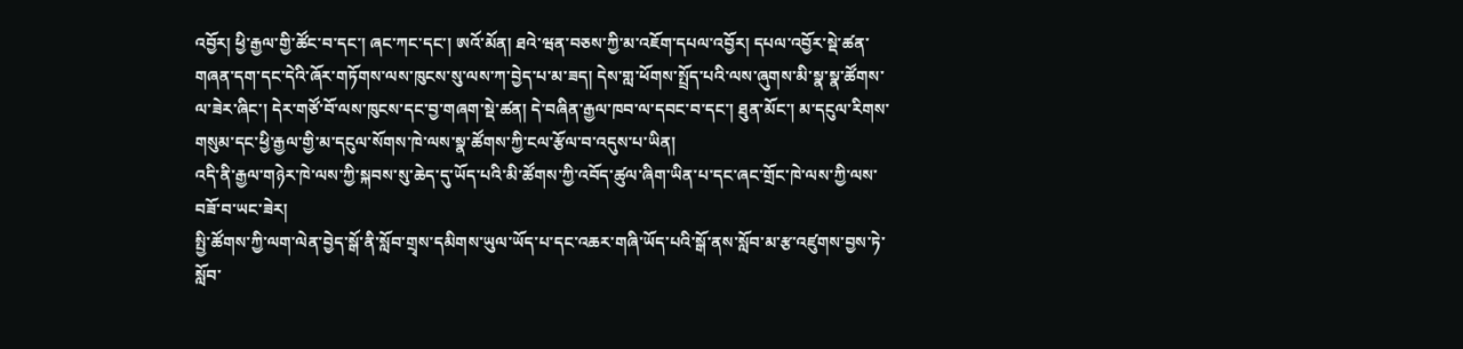འབྱོར། ཕྱི་རྒྱལ་གྱི་ཚོང་བ་དང་། ཞང་ཀང་དང་། ཨའོ་མོན། ཐའེ་ཝན་བཅས་ཀྱི་མ་འཇོག་དཔལ་འབྱོར། དཔལ་འབྱོར་སྡེ་ཚན་གཞན་དག་དང་དེའི་ཞོར་གཏོགས་ལས་ཁུངས་སུ་ལས་ཀ་བྱེད་པ་མ་ཟད། དེས་གླ་ཕོགས་སྤྲོད་པའི་ལས་ཞུགས་མི་སྣ་སྣ་ཚོགས་ལ་ཟེར་ཞིང་། དེར་གཙོ་བོ་ལས་ཁུངས་དང་བྱ་གཞག་སྡེ་ཚན། དེ་བཞིན་རྒྱལ་ཁབ་ལ་དབང་བ་དང་། ཐུན་མོང་། མ་དངུལ་རིགས་གསུམ་དང་ཕྱི་རྒྱལ་གྱི་མ་དངུལ་སོགས་ཁེ་ལས་སྣ་ཚོགས་ཀྱི་ངལ་རྩོལ་བ་འདུས་པ་ཡིན།
འདི་ནི་རྒྱལ་གཉེར་ཁེ་ལས་ཀྱི་སྐབས་སུ་ཆེད་དུ་ཡོད་པའི་མི་ཚོགས་ཀྱི་འབོད་ཚུལ་ཞིག་ཡིན་པ་དང་ཞང་གྲོང་ཁེ་ལས་ཀྱི་ལས་བཟོ་བ་ཡང་ཟེར།
སྤྱི་ཚོགས་ཀྱི་ལག་ལེན་བྱེད་སྒོ་ནི་སློབ་གྲྭས་དམིགས་ཡུལ་ཡོད་པ་དང་འཆར་གཞི་ཡོད་པའི་སྒོ་ནས་སློབ་མ་རྩ་འཛུགས་བྱས་ཏེ་སློབ་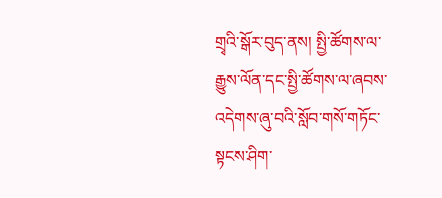གྲྭའི་སྒོར་བུད་ནས། སྤྱི་ཚོགས་ལ་རྒྱུས་ལོན་དང་སྤྱི་ཚོགས་ལ་ཞབས་འདེགས་ཞུ་བའི་སློབ་གསོ་གཏོང་སྟངས་ཤིག་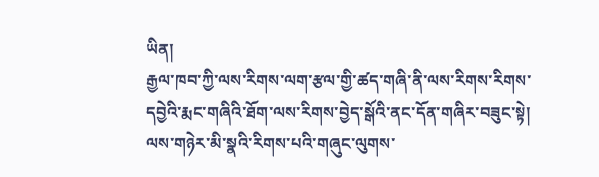ཡིན།
རྒྱལ་ཁབ་ཀྱི་ལས་རིགས་ལག་རྩལ་གྱི་ཚད་གཞི་ནི་ལས་རིགས་རིགས་དབྱེའི་རྨང་གཞིའི་ཐོག་ལས་རིགས་བྱེད་སྒོའི་ནང་དོན་གཞིར་བཟུང་སྟེ། ལས་གཉེར་མི་སྣའི་རིགས་པའི་གཞུང་ལུགས་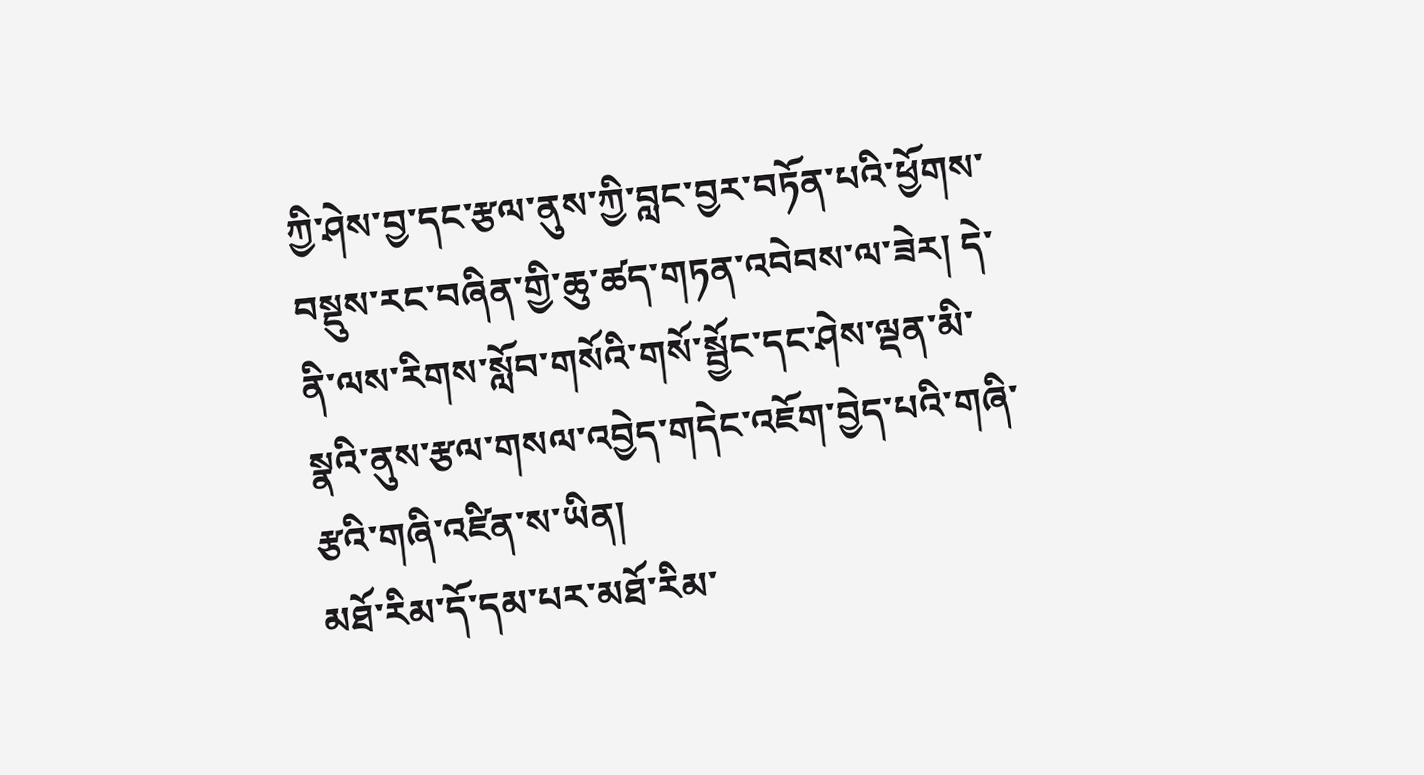ཀྱི་ཤེས་བྱ་དང་རྩལ་ནུས་ཀྱི་བླང་བྱར་བཏོན་པའི་ཕྱོགས་བསྡུས་རང་བཞིན་གྱི་ཆུ་ཚད་གཏན་འབེབས་ལ་ཟེར། དེ་ནི་ལས་རིགས་སློབ་གསོའི་གསོ་སྦྱོང་དང་ཤེས་ལྡན་མི་སྣའི་ནུས་རྩལ་གསལ་འབྱེད་གདེང་འཇོག་བྱེད་པའི་གཞི་རྩའི་གཞི་འཛིན་ས་ཡིན།
མཐོ་རིམ་དོ་དམ་པར་མཐོ་རིམ་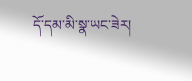དོ་དམ་མི་སྣ་ཡང་ཟེར།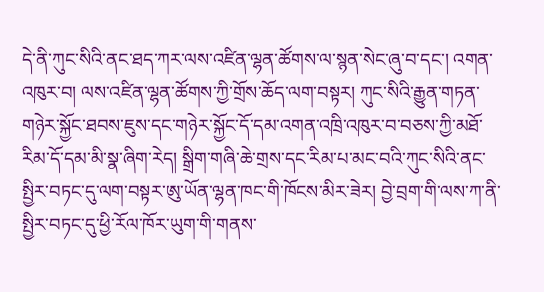དེ་ནི་ཀུང་སིའི་ནང་ཐད་ཀར་ལས་འཛིན་ལྷན་ཚོགས་ལ་སྙན་སེང་ཞུ་བ་དང་། འགན་འཁུར་བ། ལས་འཛིན་ལྷན་ཚོགས་ཀྱི་གྲོས་ཆོད་ལག་བསྟར། ཀུང་སིའི་རྒྱུན་གཏན་གཉེར་སྐྱོང་ཐབས་ཇུས་དང་གཉེར་སྐྱོང་དོ་དམ་འགན་འཁྲི་འཁུར་བ་བཅས་ཀྱི་མཐོ་རིམ་དོ་དམ་མི་སྣ་ཞིག་རེད། སྒྲིག་གཞི་ཆེ་གྲས་དང་རིམ་པ་མང་བའི་ཀུང་སིའི་ནང་སྤྱིར་བཏང་དུ་ལག་བསྟར་ཨུ་ཡོན་ལྷན་ཁང་གི་ཁོངས་མིར་ཟེར། བྱེ་བྲག་གི་ལས་ཀ་ནི་སྤྱིར་བཏང་དུ་ཕྱི་རོལ་ཁོར་ཡུག་གི་གནས་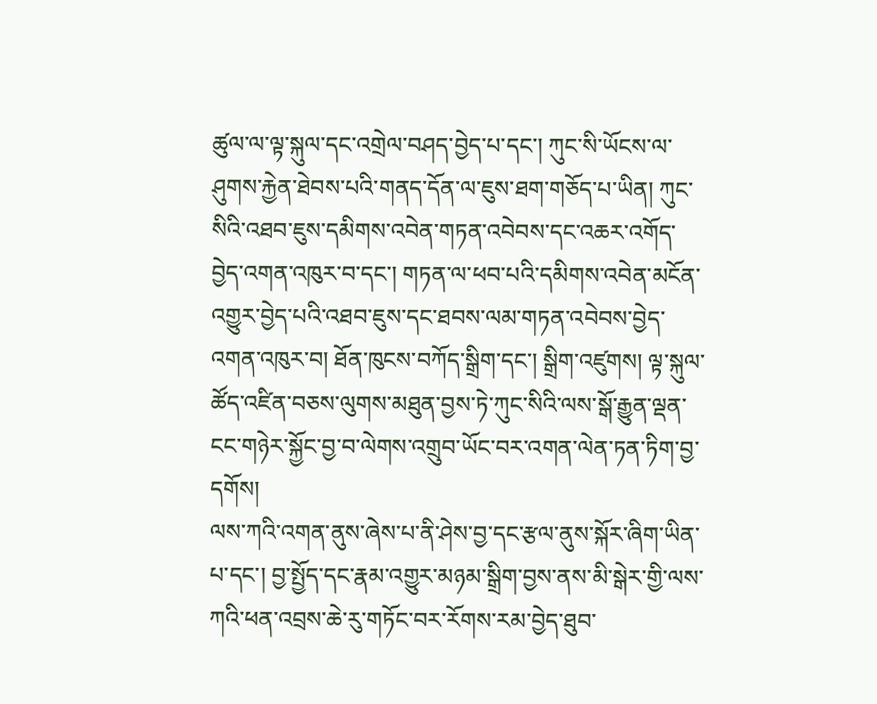ཚུལ་ལ་ལྟ་སྐུལ་དང་འགྲེལ་བཤད་བྱེད་པ་དང་། ཀུང་སི་ཡོངས་ལ་ཤུགས་རྐྱེན་ཐེབས་པའི་གནད་དོན་ལ་ཇུས་ཐག་གཅོད་པ་ཡིན། ཀུང་སིའི་འཐབ་ཇུས་དམིགས་འབེན་གཏན་འབེབས་དང་འཆར་འགོད་བྱེད་འགན་འཁུར་བ་དང་། གཏན་ལ་ཕབ་པའི་དམིགས་འབེན་མངོན་འགྱུར་བྱེད་པའི་འཐབ་ཇུས་དང་ཐབས་ལམ་གཏན་འབེབས་བྱེད་འགན་འཁུར་བ། ཐོན་ཁུངས་བཀོད་སྒྲིག་དང་། སྒྲིག་འཛུགས། ལྟ་སྐུལ་ཚོད་འཛིན་བཅས་ལུགས་མཐུན་བྱས་ཏེ་ཀུང་སིའི་ལས་སྒོ་རྒྱུན་ལྡན་ངང་གཉེར་སྐྱོང་བྱ་བ་ལེགས་འགྲུབ་ཡོང་བར་འགན་ལེན་ཏན་ཏིག་བྱ་དགོས།
ལས་ཀའི་འགན་ནུས་ཞེས་པ་ནི་ཤེས་བྱ་དང་རྩལ་ནུས་སྐོར་ཞིག་ཡིན་པ་དང་། བྱ་སྤྱོད་དང་རྣམ་འགྱུར་མཉམ་སྒྲིག་བྱས་ནས་མི་སྒེར་གྱི་ལས་ཀའི་ཕན་འབྲས་ཆེ་རུ་གཏོང་བར་རོགས་རམ་བྱེད་ཐུབ་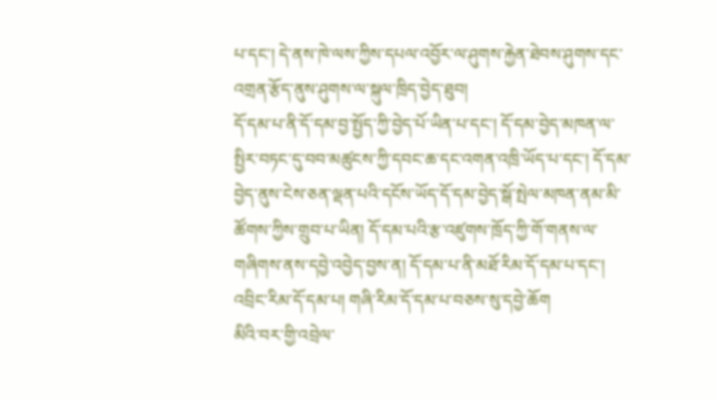པ་དང་། དེ་ནས་ཁེ་ལས་ཀྱིས་དཔལ་འབྱོར་ལ་ཤུགས་རྐྱེན་ཐེབས་ཤུགས་དང་འགྲན་རྩོད་ནུས་ཤུགས་ལ་སྐུལ་ཁྲིད་བྱེད་ཐུབ།
དོ་དམ་པ་ནི་དོ་དམ་བྱ་སྤྱོད་ཀྱི་བྱེད་པོ་ཡིན་པ་དང་། དོ་དམ་བྱེད་མཁན་ལ་སྤྱིར་བཏང་དུ་བབ་མཚུངས་ཀྱི་དབང་ཆ་དང་འགན་འཁྲི་ཡོད་པ་དང་། དོ་དམ་བྱེད་ནུས་ངེས་ཅན་ལྡན་པའི་དངོས་ཡོད་དོ་དམ་བྱེད་སྒོ་སྤེལ་མཁན་ནམ་མི་ཚོགས་ཀྱིས་གྲུབ་པ་ཡིན། དོ་དམ་པའི་རྩ་འཛུགས་ཁྲོད་ཀྱི་གོ་གནས་ལ་གཞིགས་ནས་དབྱེ་འབྱེད་བྱས་ན། དོ་དམ་པ་ནི་མཐོ་རིམ་དོ་དམ་པ་དང་། འབྲིང་རིམ་དོ་དམ་པ། གཞི་རིམ་དོ་དམ་པ་བཅས་སུ་དབྱེ་ཆོག
མིའི་བར་གྱི་འབྲེལ་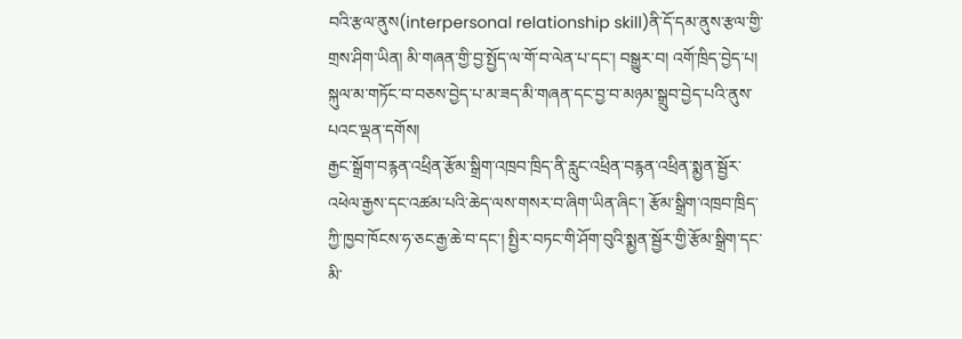བའི་རྩལ་ནུས(interpersonal relationship skill)ནི་དོ་དམ་ནུས་རྩལ་གྱི་གྲས་ཤིག་ཡིན། མི་གཞན་གྱི་བྱ་སྤྱོད་ལ་གོ་བ་ལེན་པ་དང་། བསྒྱུར་བ། འགོ་ཁྲིད་བྱེད་པ། སྐུལ་མ་གཏོང་བ་བཅས་བྱེད་པ་མ་ཟད་མི་གཞན་དང་བྱ་བ་མཉམ་སྒྲུབ་བྱེད་པའི་ནུས་པའང་ལྡན་དགོས།
རྒྱང་སྒྲོག་བརྙན་འཕྲིན་རྩོམ་སྒྲིག་འཁྲབ་ཁྲིད་ནི་རླུང་འཕྲིན་བརྙན་འཕྲིན་སྨྱན་སྦྱོར་འཕེལ་རྒྱས་དང་འཚམ་པའི་ཆེད་ལས་གསར་བ་ཞིག་ཡིན་ཞིང་། རྩོམ་སྒྲིག་འཁྲབ་ཁྲིད་ཀྱི་ཁྱབ་ཁོངས་ཧ་ཅང་རྒྱ་ཆེ་བ་དང་། སྤྱིར་བཏང་གི་ཤོག་བུའི་སྨྱན་སྦྱོར་གྱི་རྩོམ་སྒྲིག་དང་མི་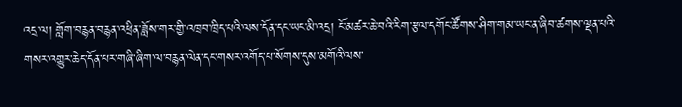འདྲ་ལ། གློག་བརྙན་བརྙན་འཕྲིན་ཟློས་གར་གྱི་འཁྲབ་ཁྲིད་པའི་ལས་དོན་དང་ཡང་མི་འདྲ། ངོ་མཚར་ཆེ་བའི་རིག་རྩལ་དགོང་ཚོགས་ཤིག་གམ་ཡང་ན་ཞིབ་ཚགས་ལྡན་པའི་གསར་འགྱུར་ཆེད་དོན་པར་གཞི་ཞིག་ལ་བརྙན་ལེན་དང་གསར་འགོད་པ་སོགས་དུས་མགོའི་ལས་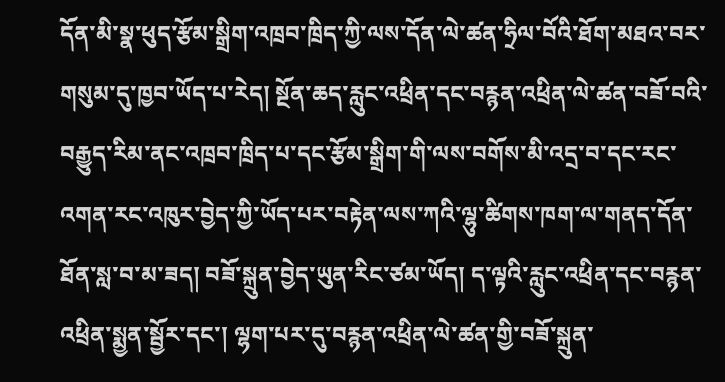དོན་མི་སྣ་ཕུད་རྩོམ་སྒྲིག་འཁྲབ་ཁྲིད་ཀྱི་ལས་དོན་ལེ་ཚན་ཧྲིལ་བོའི་ཐོག་མཐའ་བར་གསུམ་དུ་ཁྱབ་ཡོད་པ་རེད། སྔོན་ཆད་རླུང་འཕྲིན་དང་བརྙན་འཕྲིན་ལེ་ཚན་བཟོ་བའི་བརྒྱུད་རིམ་ནང་འཁྲབ་ཁྲིད་པ་དང་རྩོམ་སྒྲིག་གི་ལས་བགོས་མི་འདྲ་བ་དང་རང་འགན་རང་འཁུར་བྱེད་ཀྱི་ཡོད་པར་བརྟེན་ལས་ཀའི་ལྷུ་ཚིགས་ཁག་ལ་གནད་དོན་ཐོན་སླ་བ་མ་ཟད། བཟོ་སྐྲུན་བྱེད་ཡུན་རིང་ཙམ་ཡོད། ད་ལྟའི་རླུང་འཕྲིན་དང་བརྙན་འཕྲིན་སྨྱན་སྦྱོར་དང་། ལྷག་པར་དུ་བརྙན་འཕྲིན་ལེ་ཚན་གྱི་བཟོ་སྐྲུན་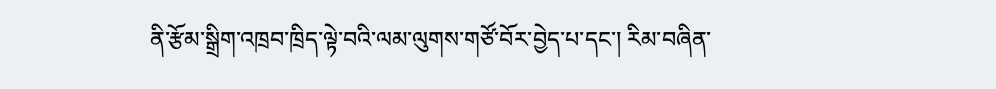ནི་རྩོམ་སྒྲིག་འཁྲབ་ཁྲིད་ལྟེ་བའི་ལམ་ལུགས་གཙོ་བོར་བྱེད་པ་དང་། རིམ་བཞིན་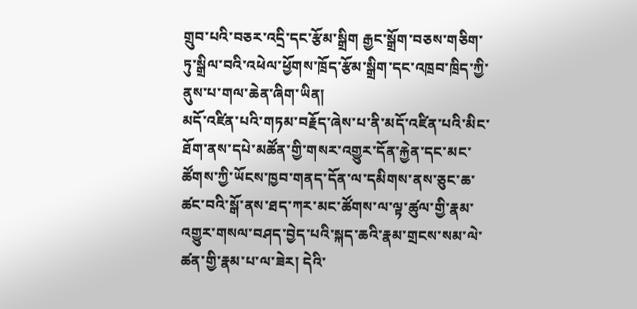གྲུབ་པའི་བཅར་འདྲི་དང་རྩོམ་སྒྲིག རྒྱང་སྒྲོག་བཅས་གཅིག་ཏུ་སྒྲིལ་བའི་འཕེལ་ཕྱོགས་ཁྲོད་རྩོམ་སྒྲིག་དང་འཁྲབ་ཁྲིད་ཀྱི་ནུས་པ་གལ་ཆེན་ཞིག་ཡིན།
མདོ་འཛིན་པའི་གཏམ་བརྗོད་ཞེས་པ་ནི་མདོ་འཛིན་པའི་མིང་ཐོག་ནས་དཔེ་མཚོན་གྱི་གསར་འགྱུར་དོན་རྐྱེན་དང་མང་ཚོགས་ཀྱི་ཡོངས་ཁྱབ་གནད་དོན་ལ་དམིགས་ནས་ཅུང་ཆ་ཚང་བའི་སྒོ་ནས་ཐད་ཀར་མང་ཚོགས་ལ་ལྟ་ཚུལ་གྱི་རྣམ་འགྱུར་གསལ་བཤད་བྱེད་པའི་སྐད་ཆའི་རྣམ་གྲངས་སམ་ལེ་ཚན་གྱི་རྣམ་པ་ལ་ཟེར། དེའི་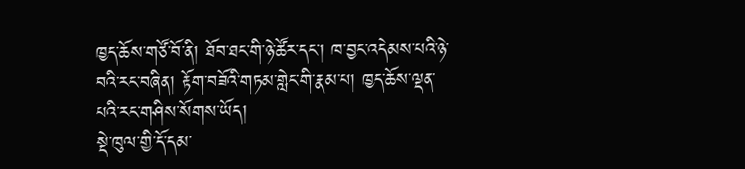ཁྱད་ཆོས་གཙོ་བོ་ནི། ཐོབ་ཐང་གི་ཉེ་ཚོར་དང་། ཁ་བྱང་འདེམས་པའི་ཉེ་བའི་རང་བཞིན། རྟོག་བཟོའི་གཏམ་གླེང་གི་རྣམ་པ། ཁྱད་ཆོས་ལྡན་པའི་རང་གཤིས་སོགས་ཡོད།
སྡེ་ཁུལ་གྱི་དོ་དམ་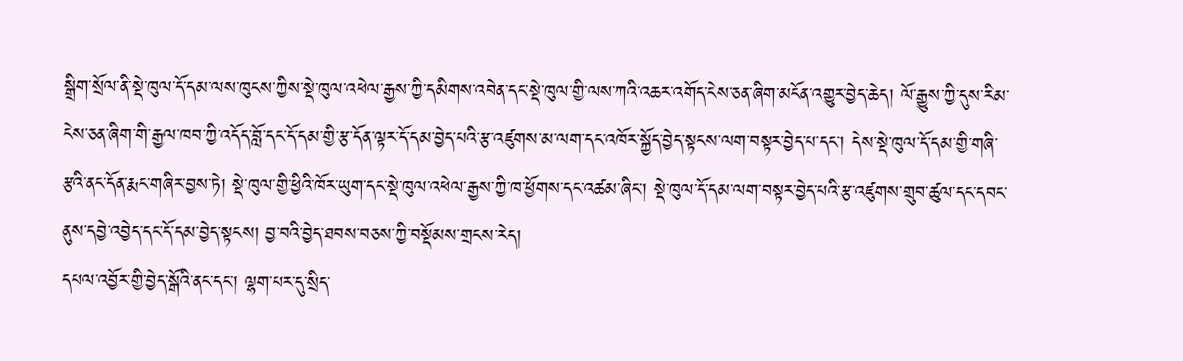སྒྲིག་སྲོལ་ནི་སྡེ་ཁུལ་དོ་དམ་ལས་ཁུངས་ཀྱིས་སྡེ་ཁུལ་འཕེལ་རྒྱས་ཀྱི་དམིགས་འབེན་དང་སྡེ་ཁུལ་གྱི་ལས་ཀའི་འཆར་འགོད་ངེས་ཅན་ཞིག་མངོན་འགྱུར་བྱེད་ཆེད། ལོ་རྒྱུས་ཀྱི་དུས་རིམ་ངེས་ཅན་ཞིག་གི་རྒྱལ་ཁབ་ཀྱི་འདོད་བློ་དང་དོ་དམ་གྱི་རྩ་དོན་ལྟར་དོ་དམ་བྱེད་པའི་རྩ་འཛུགས་མ་ལག་དང་འཁོར་སྐྱོད་བྱེད་སྟངས་ལག་བསྟར་བྱེད་པ་དང་། དེས་སྡེ་ཁུལ་དོ་དམ་གྱི་གཞི་རྩའི་ནང་དོན་རྨང་གཞིར་བྱས་ཏེ། སྡེ་ཁུལ་གྱི་ཕྱིའི་ཁོར་ཡུག་དང་སྡེ་ཁུལ་འཕེལ་རྒྱས་ཀྱི་ཁ་ཕྱོགས་དང་འཚམ་ཞིང་། སྡེ་ཁུལ་དོ་དམ་ལག་བསྟར་བྱེད་པའི་རྩ་འཛུགས་གྲུབ་ཚུལ་དང་དབང་ནུས་དབྱེ་འབྱེད་དང་དོ་དམ་བྱེད་སྟངས། བྱ་བའི་བྱེད་ཐབས་བཅས་ཀྱི་བསྡོམས་གྲངས་རེད།
དཔལ་འབྱོར་གྱི་བྱེད་སྒོའི་ནང་དང་། ལྷག་པར་དུ་སྲིད་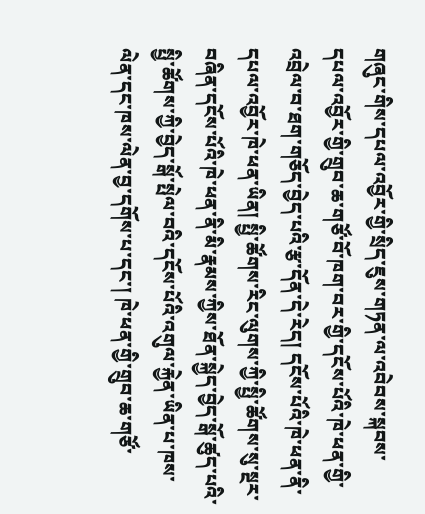གཞུང་གིས་དཔལ་འབྱོར་གྱི་སྲིད་ཇུས་གཏན་ལ་འབེབས་སྐབས་དཔལ་འབྱོར་གྱི་གྲུབ་ཆ་གཙོ་བོ་ཁག་བར་གྱི་དངོས་པོའི་ཁེ་ཕན་གྱི་འབྲེལ་བ་ཐག་གཅོད་བྱེད་པའི་རྩ་དོན་དེ་རེད། དངོས་པོའི་ཁེ་ཕན་ནི་དཔལ་འབྱོར་ཁེ་ཕན་ཡིན། སྤྱི་ཚོགས་རིང་ལུགས་ཀྱི་སྤྱི་ཚོགས་སུ་སྔར་བཞིན་དངོས་པོའི་ཁེ་ཕན་ནི་མི་རྣམས་ཀྱིས་ཐོན་སྐྱེད་བྱེད་སྒོ་ཚུད་པའི་སྤྱི་ཚོགས་ཀྱི་བྱེད་སྒོ་སྤེལ་བའི་དངོས་པོའི་འགུལ་རྐྱེན་ཡིན་པ་ཁས་ལེན་དང་ཁས་ལེན་བྱ་དགོས་པ་དང་། ཁེ་ཕན་གྱི་གྲུབ་ཆ་གཙོ་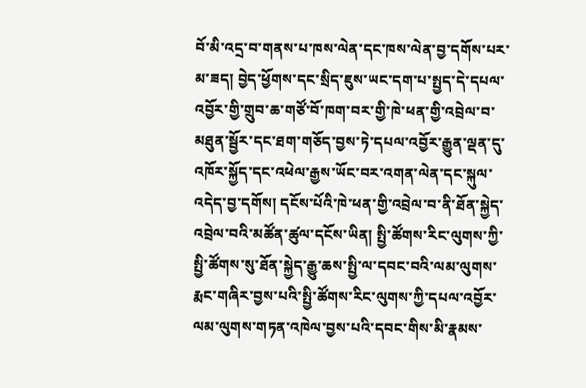བོ་མི་འདྲ་བ་གནས་པ་ཁས་ལེན་དང་ཁས་ལེན་བྱ་དགོས་པར་མ་ཟད། བྱེད་ཕྱོགས་དང་སྲིད་ཇུས་ཡང་དག་པ་སྤྱད་དེ་དཔལ་འབྱོར་གྱི་གྲུབ་ཆ་གཙོ་བོ་ཁག་བར་གྱི་ཁེ་ཕན་གྱི་འབྲེལ་བ་མཐུན་སྦྱོར་དང་ཐག་གཅོད་བྱས་ཏེ་དཔལ་འབྱོར་རྒྱུན་ལྡན་དུ་འཁོར་སྐྱོད་དང་འཕེལ་རྒྱས་ཡོང་བར་འགན་ལེན་དང་སྐུལ་འདེད་བྱ་དགོས། དངོས་པོའི་ཁེ་ཕན་གྱི་འབྲེལ་བ་ནི་ཐོན་སྐྱེད་འབྲེལ་བའི་མཚོན་ཚུལ་དངོས་ཡིན། སྤྱི་ཚོགས་རིང་ལུགས་ཀྱི་སྤྱི་ཚོགས་སུ་ཐོན་སྐྱེད་རྒྱུ་ཆས་སྤྱི་ལ་དབང་བའི་ལམ་ལུགས་རྨང་གཞིར་བྱས་པའི་སྤྱི་ཚོགས་རིང་ལུགས་ཀྱི་དཔལ་འབྱོར་ལམ་ལུགས་གཏན་འཁེལ་བྱས་པའི་དབང་གིས་མི་རྣམས་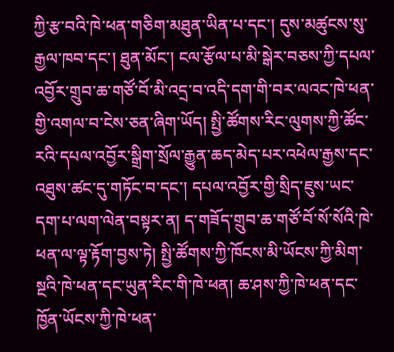ཀྱི་རྩ་བའི་ཁེ་ཕན་གཅིག་མཐུན་ཡིན་པ་དང་། དུས་མཚུངས་སུ་རྒྱལ་ཁབ་དང་། ཐུན་མོང་། ངལ་རྩོལ་པ་མི་སྒེར་བཅས་ཀྱི་དཔལ་འབྱོར་གྲུབ་ཆ་གཙོ་བོ་མི་འདྲ་བ་འདི་དག་གི་བར་ལའང་ཁེ་ཕན་གྱི་འགལ་བ་ངེས་ཅན་ཞིག་ཡོད། སྤྱི་ཚོགས་རིང་ལུགས་ཀྱི་ཚོང་རའི་དཔལ་འབྱོར་སྒྲིག་སྲོལ་རྒྱུན་ཆད་མེད་པར་འཕེལ་རྒྱས་དང་འཐུས་ཚང་དུ་གཏོང་བ་དང་། དཔལ་འབྱོར་གྱི་སྲིད་ཇུས་ཡང་དག་པ་ལག་ལེན་བསྟར་ན། ད་གཟོད་གྲུབ་ཆ་གཙོ་བོ་སོ་སོའི་ཁེ་ཕན་ལ་ལྟ་རྟོག་བྱས་ཏེ། སྤྱི་ཚོགས་ཀྱི་ཁོངས་མི་ཡོངས་ཀྱི་མིག་སྔའི་ཁེ་ཕན་དང་ཡུན་རིང་གི་ཁེ་ཕན། ཆ་ཤས་ཀྱི་ཁེ་ཕན་དང་ཁྱོན་ཡོངས་ཀྱི་ཁེ་ཕན་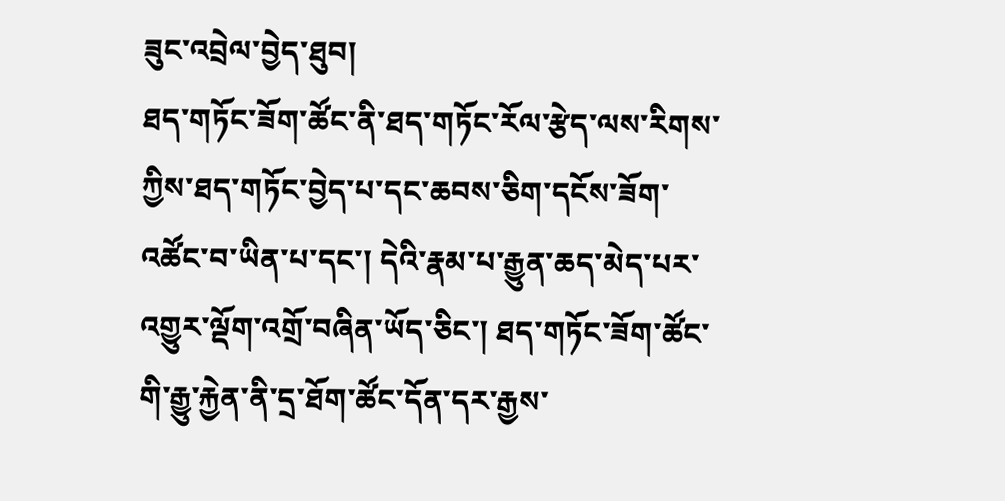ཟུང་འབྲེལ་བྱེད་ཐུབ།
ཐད་གཏོང་ཟོག་ཚོང་ནི་ཐད་གཏོང་རོལ་རྩེད་ལས་རིགས་ཀྱིས་ཐད་གཏོང་བྱེད་པ་དང་ཆབས་ཅིག་དངོས་ཟོག་འཚོང་བ་ཡིན་པ་དང་། དེའི་རྣམ་པ་རྒྱུན་ཆད་མེད་པར་འགྱུར་ལྡོག་འགྲོ་བཞིན་ཡོད་ཅིང་། ཐད་གཏོང་ཟོག་ཚོང་གི་རྒྱུ་རྐྱེན་ནི་དྲ་ཐོག་ཚོང་དོན་དར་རྒྱས་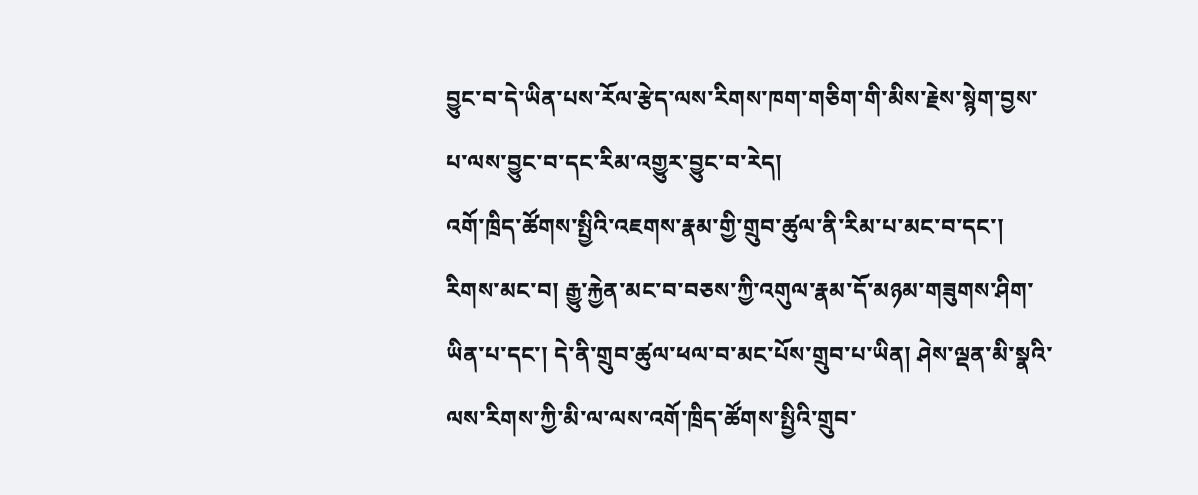བྱུང་བ་དེ་ཡིན་པས་རོལ་རྩེད་ལས་རིགས་ཁག་གཅིག་གི་མིས་རྗེས་སྙེག་བྱས་པ་ལས་བྱུང་བ་དང་རིམ་འགྱུར་བྱུང་བ་རེད།
འགོ་ཁྲིད་ཚོགས་སྤྱིའི་འཇགས་རྣམ་གྱི་གྲུབ་ཚུལ་ནི་རིམ་པ་མང་བ་དང་། རིགས་མང་བ། རྒྱུ་རྐྱེན་མང་བ་བཅས་ཀྱི་འགུལ་རྣམ་དོ་མཉམ་གཟུགས་ཤིག་ཡིན་པ་དང་། དེ་ནི་གྲུབ་ཚུལ་ཕལ་བ་མང་པོས་གྲུབ་པ་ཡིན། ཤེས་ལྡན་མི་སྣའི་ལས་རིགས་ཀྱི་མི་ལ་ལས་འགོ་ཁྲིད་ཚོགས་སྤྱིའི་གྲུབ་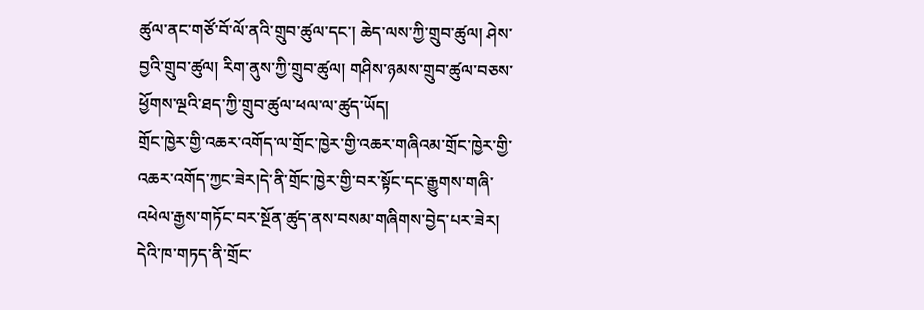ཚུལ་ནང་གཙོ་བོ་ལོ་ནའི་གྲུབ་ཚུལ་དང་། ཆེད་ལས་ཀྱི་གྲུབ་ཚུལ། ཤེས་བྱའི་གྲུབ་ཚུལ། རིག་ནུས་ཀྱི་གྲུབ་ཚུལ། གཤིས་ཉམས་གྲུབ་ཚུལ་བཅས་ཕྱོགས་ལྔའི་ཐད་ཀྱི་གྲུབ་ཚུལ་ཕལ་ལ་ཚུད་ཡོད།
གྲོང་ཁྱེར་གྱི་འཆར་འགོད་ལ་གྲོང་ཁྱེར་གྱི་འཆར་གཞིའམ་གྲོང་ཁྱེར་གྱི་འཆར་འགོད་ཀྱང་ཟེར།དེ་ནི་གྲོང་ཁྱེར་གྱི་བར་སྟོང་དང་རྒྱུགས་གཞི་འཕེལ་རྒྱས་གཏོང་བར་སྔོན་ཚུད་ནས་བསམ་གཞིགས་བྱེད་པར་ཟེར། དེའི་ཁ་གཏད་ནི་གྲོང་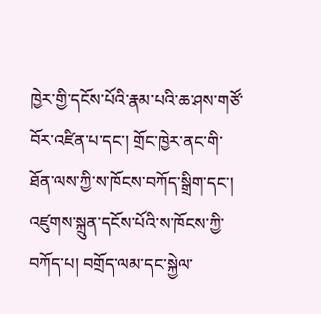ཁྱེར་གྱི་དངོས་པོའི་རྣམ་པའི་ཆ་ཤས་གཙོ་བོར་འཛིན་པ་དང་། གྲོང་ཁྱེར་ནང་གི་ཐོན་ལས་ཀྱི་ས་ཁོངས་བཀོད་སྒྲིག་དང་། འཛུགས་སྐྲུན་དངོས་པོའི་ས་ཁོངས་ཀྱི་བཀོད་པ། བགྲོད་ལམ་དང་སྐྱེལ་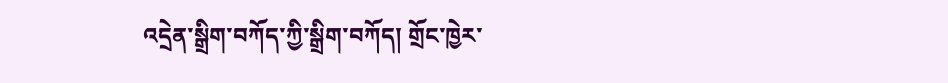འདྲེན་སྒྲིག་བཀོད་ཀྱི་སྒྲིག་བཀོད། གྲོང་ཁྱེར་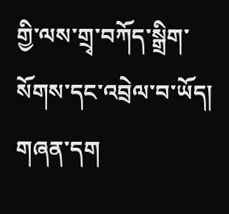གྱི་ལས་གྲྭ་བཀོད་སྒྲིག་སོགས་དང་འབྲེལ་བ་ཡོད།
གཞན་དག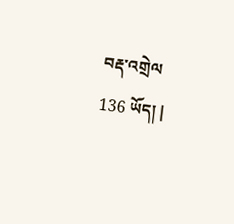བརྡ་འགྲེལ 136 ཡོད། |